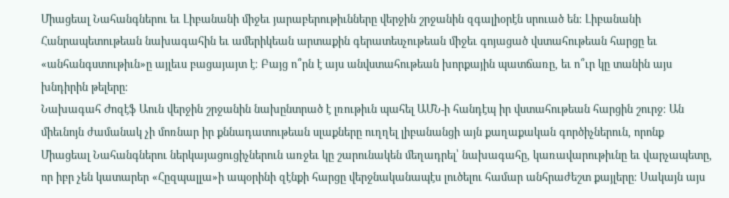Միացեալ Նահանգներու եւ Լիբանանի միջեւ յարաբերութիւնները վերջին շրջանին զգալիօրէն սրուած են։ Լիբանանի Հանրապետութեան նախագահին եւ ամերիկեան արտաքին գերատեսչութեան միջեւ գոյացած վստահութեան հարցը եւ «անհանգստութիւն»ը այլեւս բացայայտ է։ Բայց ո՞րն է այս անվստահութեան խորքային պատճառը, եւ ո՞ւր կը տանին այս խնդիրին թելերը։
Նախագահ Ժոզէֆ Աուն վերջին շրջանին նախընտրած է լռութիւն պահել ԱՄՆ-ի հանդէպ իր վստահութեան հարցին շուրջ։ Ան միեւնոյն ժամանակ չի մոռնար իր քննադատութեան սլաքները ուղղել լիբանանցի այն քաղաքական գործիչներուն, որոնք Միացեալ Նահանգներու ներկայացուցիչներուն առջեւ կը շարունակեն մեղադրել՝ նախագահը, կառավարութիւնը եւ վարչապետը, որ իբր չեն կատարեր «Հըզպալլա»ի ապօրինի զէնքի հարցը վերջնականապէս լուծելու համար անհրաժեշտ քայլերը։ Սակայն այս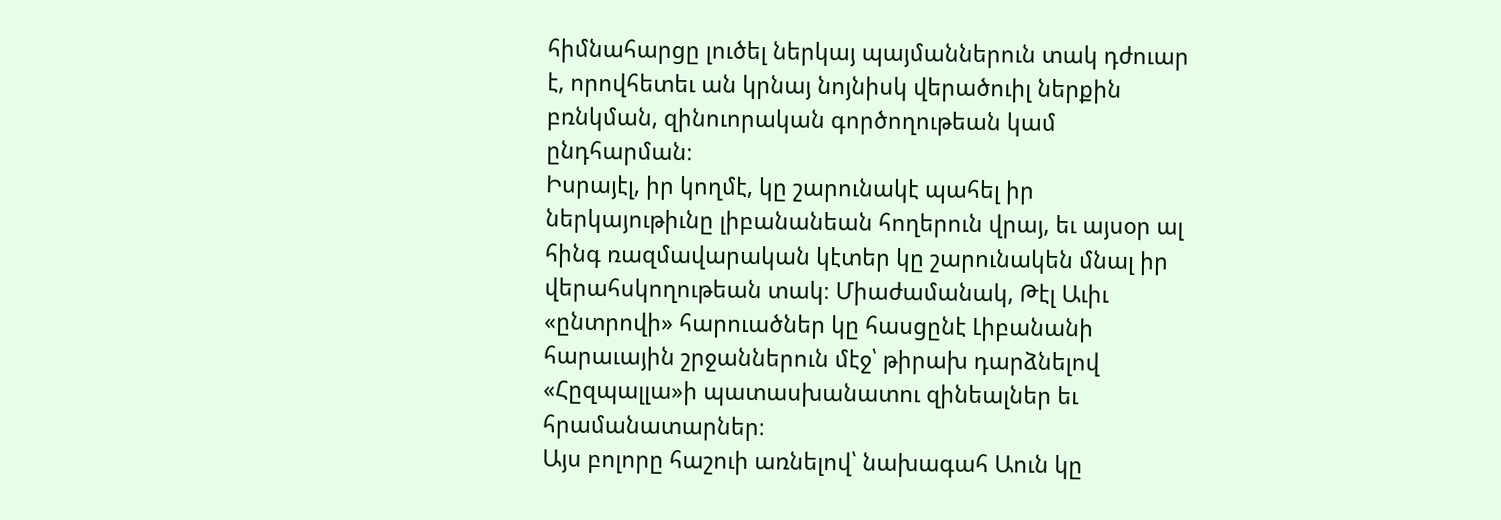հիմնահարցը լուծել ներկայ պայմաններուն տակ դժուար է, որովհետեւ ան կրնայ նոյնիսկ վերածուիլ ներքին բռնկման, զինուորական գործողութեան կամ ընդհարման։
Իսրայէլ, իր կողմէ, կը շարունակէ պահել իր ներկայութիւնը լիբանանեան հողերուն վրայ, եւ այսօր ալ հինգ ռազմավարական կէտեր կը շարունակեն մնալ իր վերահսկողութեան տակ։ Միաժամանակ, Թէլ Աւիւ «ընտրովի» հարուածներ կը հասցընէ Լիբանանի հարաւային շրջաններուն մէջ՝ թիրախ դարձնելով «Հըզպալլա»ի պատասխանատու զինեալներ եւ հրամանատարներ։
Այս բոլորը հաշուի առնելով՝ նախագահ Աուն կը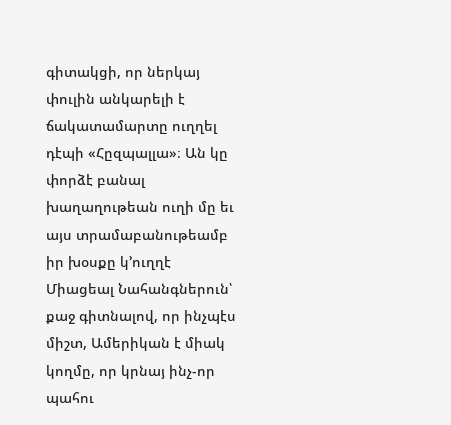գիտակցի, որ ներկայ փուլին անկարելի է ճակատամարտը ուղղել դէպի «Հըզպալլա»։ Ան կը փորձէ բանալ խաղաղութեան ուղի մը եւ այս տրամաբանութեամբ իր խօսքը կ՚ուղղէ Միացեալ Նահանգներուն՝ քաջ գիտնալով, որ ինչպէս միշտ, Ամերիկան է միակ կողմը, որ կրնայ ինչ-որ պահու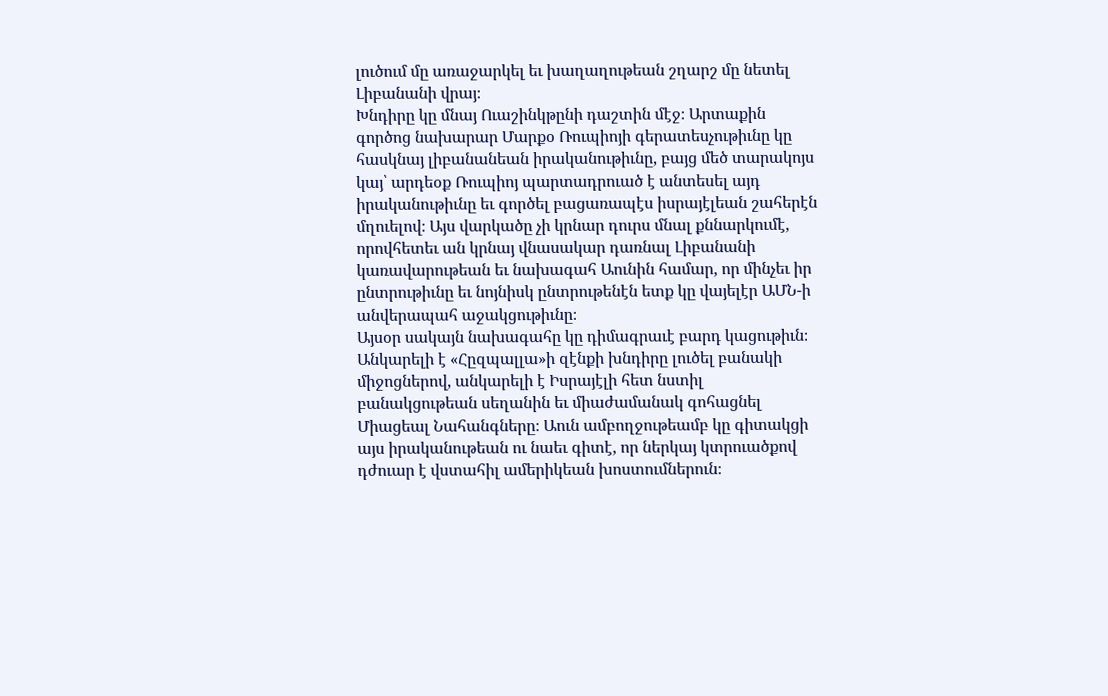լուծում մը առաջարկել եւ խաղաղութեան շղարշ մը նետել Լիբանանի վրայ։
Խնդիրը կը մնայ Ուաշինկթընի դաշտին մէջ։ Արտաքին գործոց նախարար Մարքօ Ռուպիոյի գերատեսչութիւնը կը հասկնայ լիբանանեան իրականութիւնը, բայց մեծ տարակոյս կայ՝ արդեօք Ռուպիոյ պարտադրուած է անտեսել այդ իրականութիւնը եւ գործել բացառապէս իսրայէլեան շահերէն մղուելով։ Այս վարկածը չի կրնար դուրս մնալ քննարկումէ, որովհետեւ ան կրնայ վնասակար դառնալ Լիբանանի կառավարութեան եւ նախագահ Աունին համար, որ մինչեւ իր ընտրութիւնը եւ նոյնիսկ ընտրութենէն ետք կը վայելէր ԱՄՆ-ի անվերապահ աջակցութիւնը։
Այսօր սակայն նախագահը կը դիմագրաւէ բարդ կացութիւն։ Անկարելի է «Հըզպալլա»ի զէնքի խնդիրը լուծել բանակի միջոցներով, անկարելի է Իսրայէլի հետ նստիլ բանակցութեան սեղանին եւ միաժամանակ գոհացնել Միացեալ Նահանգները։ Աուն ամբողջութեամբ կը գիտակցի այս իրականութեան ու նաեւ գիտէ, որ ներկայ կտրուածքով դժուար է վստահիլ ամերիկեան խոստումներուն։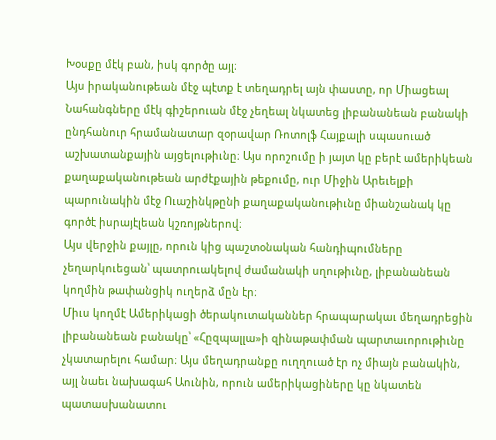Խօսքը մէկ բան, իսկ գործը այլ։
Այս իրականութեան մէջ պէտք է տեղադրել այն փաստը, որ Միացեալ Նահանգները մէկ գիշերուան մէջ չեղեալ նկատեց լիբանանեան բանակի ընդհանուր հրամանատար զօրավար Ռոտոլֆ Հայքալի սպասուած աշխատանքային այցելութիւնը։ Այս որոշումը ի յայտ կը բերէ ամերիկեան քաղաքականութեան արժէքային թեքումը, ուր Միջին Արեւելքի պարունակին մէջ Ուաշինկթընի քաղաքականութիւնը միանշանակ կը գործէ իսրայէլեան կշռոյթներով։
Այս վերջին քայլը, որուն կից պաշտօնական հանդիպումները չեղարկուեցան՝ պատրուակելով ժամանակի սղութիւնը, լիբանանեան կողմին թափանցիկ ուղերձ մըն էր։
Միւս կողմէ Ամերիկացի ծերակուտականներ հրապարակաւ մեղադրեցին լիբանանեան բանակը՝ «Հըզպալլա»ի զինաթափման պարտաւորութիւնը չկատարելու համար։ Այս մեղադրանքը ուղղուած էր ոչ միայն բանակին, այլ նաեւ նախագահ Աունին, որուն ամերիկացիները կը նկատեն պատասխանատու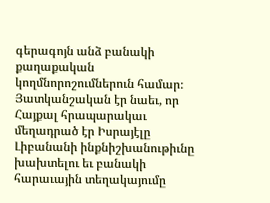գերագոյն անձ բանակի քաղաքական կողմնորոշումներուն համար։
Յատկանշական էր նաեւ, որ Հայքալ հրապարակաւ մեղադրած էր Իսրայէլը Լիբանանի ինքնիշխանութիւնը խախտելու եւ բանակի հարաւային տեղակայումը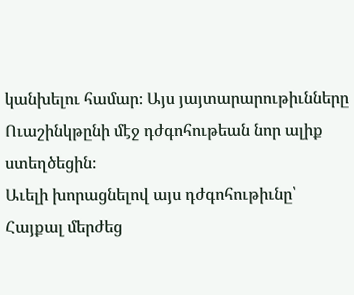կանխելու համար։ Այս յայտարարութիւնները Ուաշինկթընի մէջ դժգոհութեան նոր ալիք ստեղծեցին։
Աւելի խորացնելով այս դժգոհութիւնը՝ Հայքալ մերժեց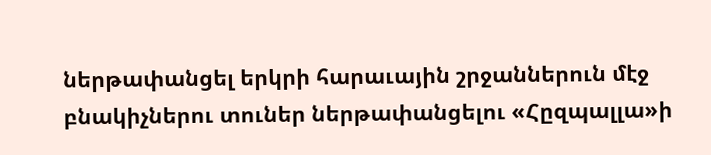ներթափանցել երկրի հարաւային շրջաններուն մէջ բնակիչներու տուներ ներթափանցելու «Հըզպալլա»ի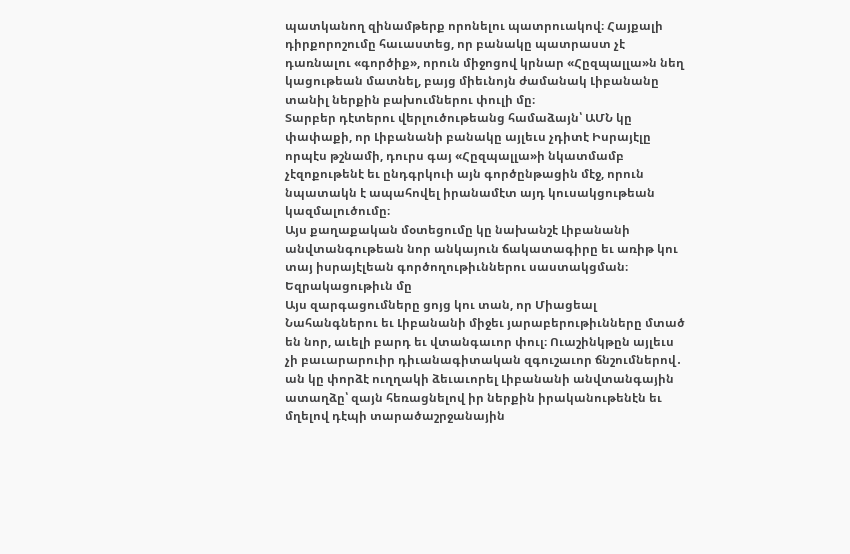պատկանող զինամթերք որոնելու պատրուակով։ Հայքալի դիրքորոշումը հաւաստեց, որ բանակը պատրաստ չէ դառնալու «գործիք», որուն միջոցով կրնար «Հըզպալլա»ն նեղ կացութեան մատնել, բայց միեւնոյն ժամանակ Լիբանանը տանիլ ներքին բախումներու փուլի մը։
Տարբեր դէտերու վերլուծութեանց համաձայն՝ ԱՄՆ կը փափաքի, որ Լիբանանի բանակը այլեւս չդիտէ Իսրայէլը որպէս թշնամի, դուրս գայ «Հըզպալլա»ի նկատմամբ չէզոքութենէ եւ ընդգրկուի այն գործընթացին մէջ, որուն նպատակն է ապահովել իրանամէտ այդ կուսակցութեան կազմալուծումը։
Այս քաղաքական մօտեցումը կը նախանշէ Լիբանանի անվտանգութեան նոր անկայուն ճակատագիրը եւ առիթ կու տայ իսրայէլեան գործողութիւններու սաստակցման։
Եզրակացութիւն մը
Այս զարգացումները ցոյց կու տան, որ Միացեալ Նահանգներու եւ Լիբանանի միջեւ յարաբերութիւնները մտած են նոր, աւելի բարդ եւ վտանգաւոր փուլ։ Ուաշինկթըն այլեւս չի բաւարարուիր դիւանագիտական զգուշաւոր ճնշումներով․ ան կը փորձէ ուղղակի ձեւաւորել Լիբանանի անվտանգային ատաղձը՝ զայն հեռացնելով իր ներքին իրականութենէն եւ մղելով դէպի տարածաշրջանային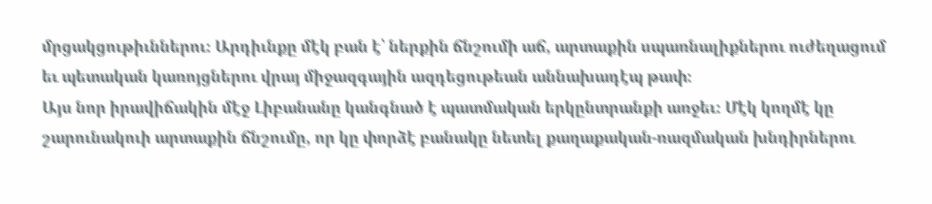մրցակցութիւններու։ Արդիւնքը մէկ բան է՝ ներքին ճնշումի աճ, արտաքին սպառնալիքներու ուժեղացում եւ պետական կառոյցներու վրայ միջազգային ազդեցութեան աննախադէպ թափ։
Այս նոր իրավիճակին մէջ Լիբանանը կանգնած է պատմական երկընտրանքի առջեւ։ Մէկ կողմէ կը շարունակուի արտաքին ճնշումը, որ կը փորձէ բանակը նետել քաղաքական-ռազմական խնդիրներու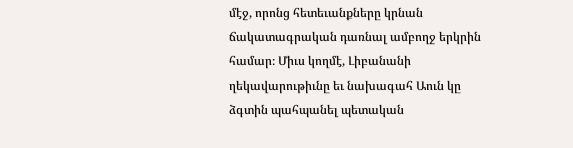մէջ, որոնց հետեւանքները կրնան ճակատագրական դառնալ ամբողջ երկրին համար։ Միւս կողմէ, Լիբանանի ղեկավարութիւնը եւ նախագահ Աուն կը ձգտին պահպանել պետական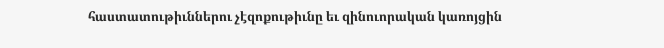հաստատութիւններու չէզոքութիւնը եւ զինուորական կառոյցին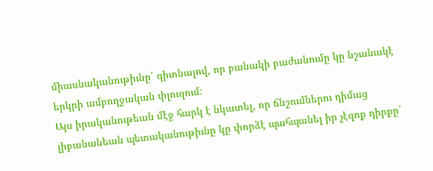միասնականութիւնը՝ գիտնալով, որ բանակի բաժանումը կը նշանակէ երկրի ամբողջական փլուզում։
Այս իրականութեան մէջ հարկ է նկատել, որ ճնշումներու դիմաց լիբանանեան պետականութիւնը կը փորձէ պահպանել իր չէզոք դիրքը՝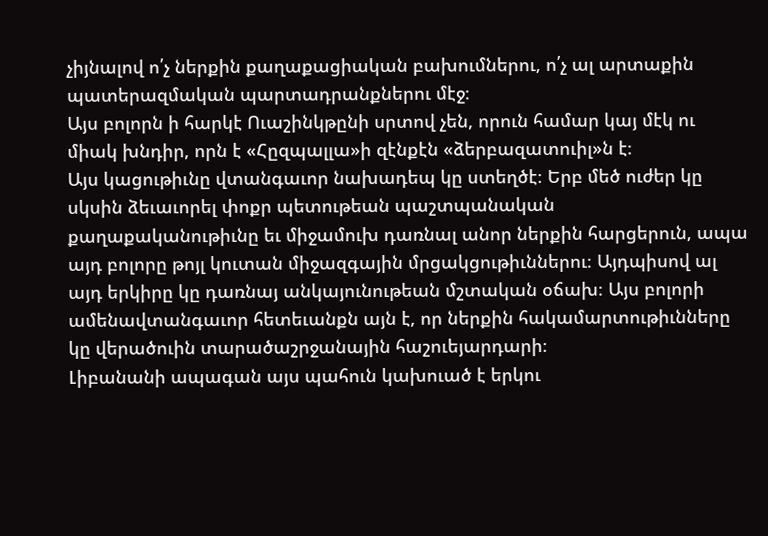չիյնալով ո՛չ ներքին քաղաքացիական բախումներու, ո՛չ ալ արտաքին պատերազմական պարտադրանքներու մէջ։
Այս բոլորն ի հարկէ Ուաշինկթընի սրտով չեն, որուն համար կայ մէկ ու միակ խնդիր, որն է «Հըզպալլա»ի զէնքէն «ձերբազատուիլ»ն է։
Այս կացութիւնը վտանգաւոր նախադեպ կը ստեղծէ։ Երբ մեծ ուժեր կը սկսին ձեւաւորել փոքր պետութեան պաշտպանական քաղաքականութիւնը եւ միջամուխ դառնալ անոր ներքին հարցերուն, ապա այդ բոլորը թոյլ կուտան միջազգային մրցակցութիւններու։ Այդպիսով ալ այդ երկիրը կը դառնայ անկայունութեան մշտական օճախ։ Այս բոլորի ամենավտանգաւոր հետեւանքն այն է, որ ներքին հակամարտութիւնները կը վերածուին տարածաշրջանային հաշուեյարդարի։
Լիբանանի ապագան այս պահուն կախուած է երկու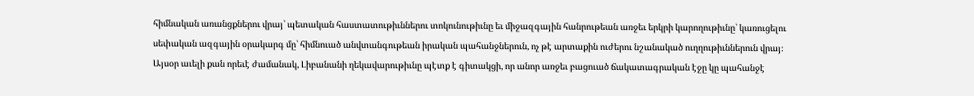հիմնական առանցքներու վրայ՝ պետական հաստատութիւններու տոկունութիւնը եւ միջազգային հանրութեան առջեւ երկրի կարողութիւնը՝ կառուցելու սեփական ազգային օրակարգ մը՝ հիմնուած անվտանգութեան իրական պահանջներուն, ոչ թէ արտաքին ուժերու նշանակած ուղղութիւններուն վրայ։
Այսօր աւելի քան որեւէ ժամանակ, Լիբանանի ղեկավարութիւնը պէտք է գիտակցի, որ անոր առջեւ բացուած ճակատագրական էջը կը պահանջէ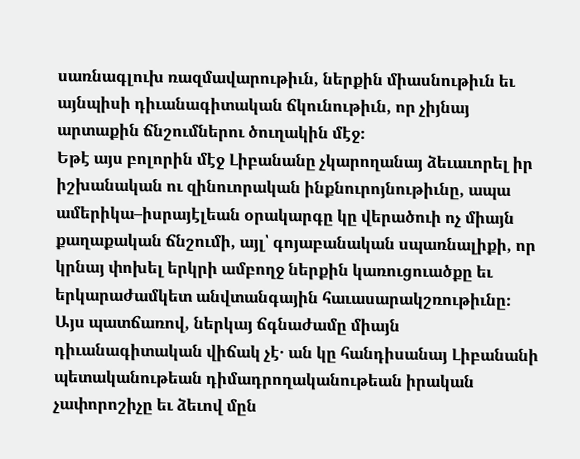սառնագլուխ ռազմավարութիւն, ներքին միասնութիւն եւ այնպիսի դիւանագիտական ճկունութիւն, որ չիյնայ արտաքին ճնշումներու ծուղակին մէջ։
Եթէ այս բոլորին մէջ Լիբանանը չկարողանայ ձեւաւորել իր իշխանական ու զինուորական ինքնուրոյնութիւնը, ապա ամերիկա–իսրայէլեան օրակարգը կը վերածուի ոչ միայն քաղաքական ճնշումի, այլ՝ գոյաբանական սպառնալիքի, որ կրնայ փոխել երկրի ամբողջ ներքին կառուցուածքը եւ երկարաժամկետ անվտանգային հաւասարակշռութիւնը։
Այս պատճառով, ներկայ ճգնաժամը միայն դիւանագիտական վիճակ չէ․ ան կը հանդիսանայ Լիբանանի պետականութեան դիմադրողականութեան իրական չափորոշիչը եւ ձեւով մըն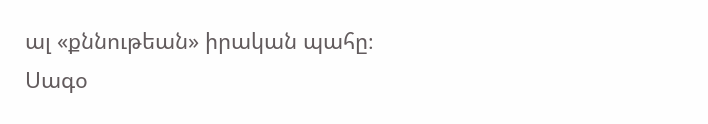ալ «քննութեան» իրական պահը։
Սագօ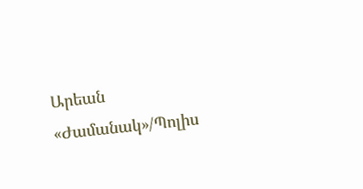Արեան
«Ժամանակ»/Պոլիս